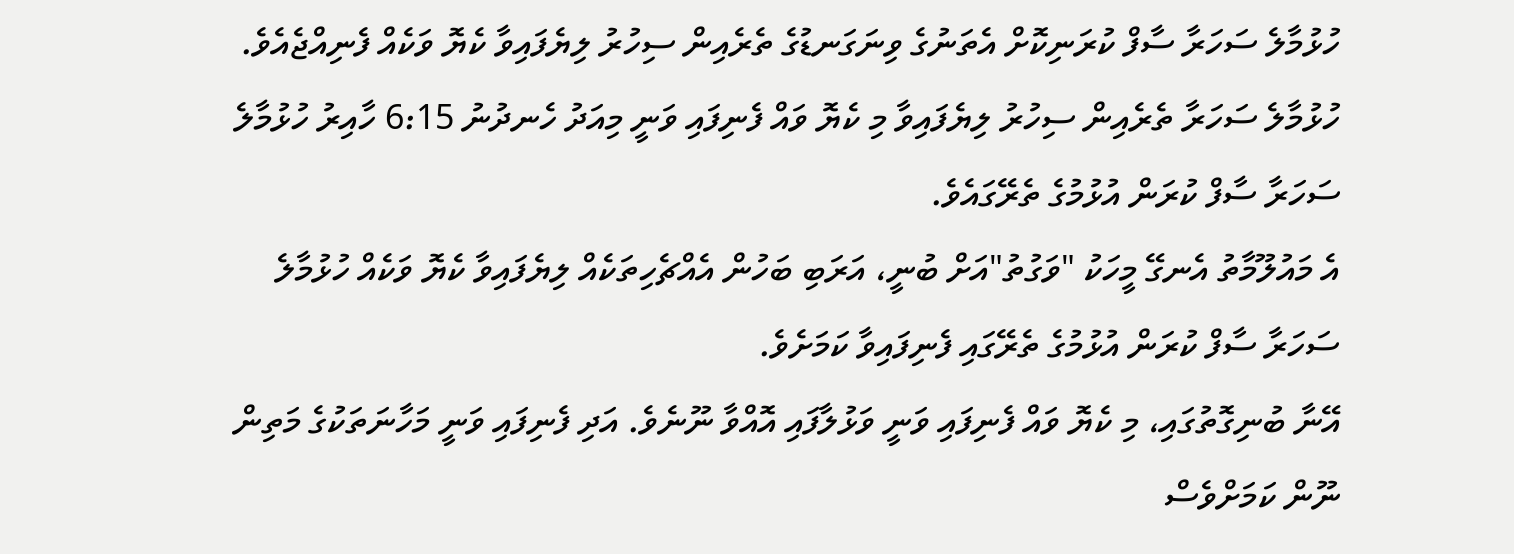ހުޅުމާލެ ސަހަރާ ސާފް ކުރަނިކޮށް އެތަނުގެ ވިނަގަނޑުގެ ތެރެއިން ސިހުރު ލިޔެފައިވާ ކެޔޮ ވަކެއް ފެނިއްޖެއެވެ.
ހުޅުމާލެ ސަހަރާ ތެރެއިން ސިހުރު ލިޔެފައިވާ މި ކެޔޮ ވައް ފެނިފައި ވަނީ މިއަދު ހެނދުނު 6:15 ހާއިރު ހުޅުމާލެ ސަހަރާ ސާފް ކުރަން އުޅުމުގެ ތެރޭގައެވެ.
އެ މައުލޫމާތު އެނގޭ މީހަކު "ވަގުތު"އަށް ބުނީ، އަރަބި ބަހުން އެއްޗެހިތަކެއް ލިޔެފައިވާ ކެޔޮ ވަކެއް ހުޅުމާލެ ސަހަރާ ސާފް ކުރަން އުޅުމުގެ ތެރޭގައި ފެނިފައިވާ ކަމަށެވެ.
އޭނާ ބުނިގޮތުގައި، މި ކެޔޮ ވައް ފެނިފައި ވަނީ ވަޅުލާފައި އޮއްވާ ނޫނެވެ. އަދި ފެނިފައި ވަނީ މަހާނަތަކުގެ މަތިން ނޫން ކަމަށްވެސް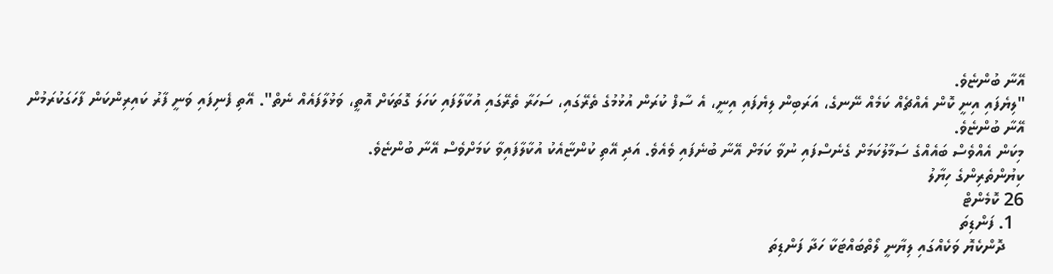އޭނާ ބުންޏެވެ.
"ލިޔެފައި އިނީ ކޮން އެއްޗެއް ކަމެއް ނޭނގެ، އަރަބިން ލިޔެފައި އިނީ، އެ ސާފް ކުރަން އުޅުމުގެ ތެރޭގައި، ސަހަރާ ތެރޭގައި އުކާލާފައި ކަހަލަ ގޮތަކަށް އޮތީ، ވަޅުލާފައެއް ނެތް". އޭތި ފެނިފައި ވަނީ ފާރު ކައިރިންކަން ފާހަގަކުރަމުން އޭނާ ބުންޏެވެ.
މިކަން އެއްވެސް ބައެއްގެ ސަމާލުކަމަށް ގެނެސްފައި ނުވާ ކަމަށް އޭނާ ބުނެފައި ވެއެވެ. އަދި އޭތި ކުންޏާއެކު އުކާލާފައިވާ ކަމަށްވެސް އޭނާ ބުންޏެވެ.
ކިޔުންތެރިންގެ ހިޔާލު
26 ކޮމެންޓް
  1. ފަންޑިތަ
    ދޮންކެޔޮ ވަކެއްގައި ލިޔާނީ ލޯތްބައްޓަކާ ހަދާ ފަންޑިތަ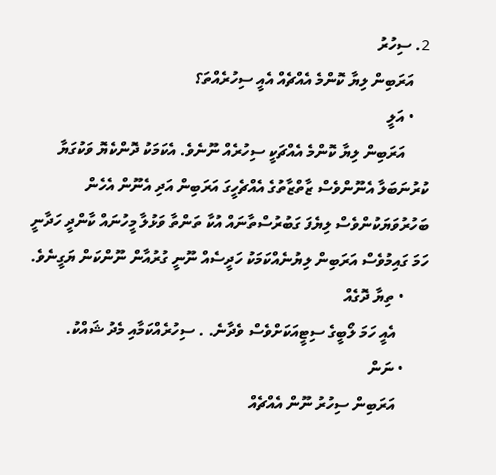2. ސިހުރު
    އަރަބިން ލިޔާ ކޮންމެ އެއްޗެއް އެއީ ސިހުރެއްތަ؟
    • އަލީ
      އަރަބިން ލިޔާ ކޮންމެ އެއްޗަކީ ސިހުރެއް ނޫނެވެ. އެކަމަކު ދޮންކެޔޮ ވަކުގަޔާ ކުރުނަބަލާ އެނޫންވެސް ޒާތްޒާތުގެ އެއްޗެހީގަ އަރަބިން އަދި އެނޫން އެހެން ބަހުރުވަޔަކުންވެސް ލިޔެފަ ގަބުރުސްތާނައް އުކާ ތަންތާ ވަޅުލާ މީހުނައް ކާންދީ ހަދާނީ ހަމަ ގައިމުވެސް އަރަބިން ލިޔުނެއްކަމަކު ހަދީސެއް ނޫނީ ގުރުއާން ނޫންކަން ޔަގީނެވެ.
      • ތިޔާ ދޮގެއް
        އެއީ ހަމަ ލޯބީގެ ސިޓީއަކަށްވެސް ވެދާނެ. . ސިހުރެއްކަމާއި މެދު ޝައްކު.
      • ނަން
        އަރަބިން ސިހުރު ނޫން އެއްޗެއް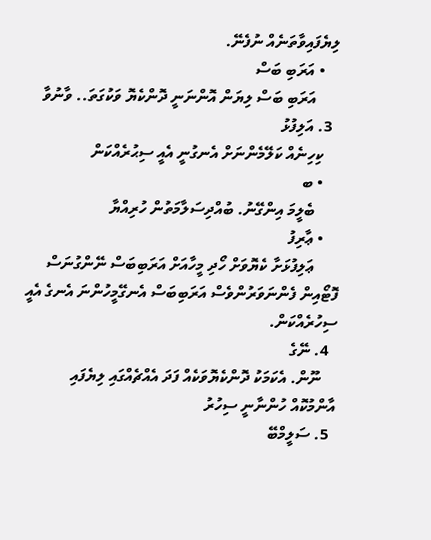ލިޔެފައިވާތަނެއް ނުފެނޭ.
    • އަރަބި ބަސް
      އަރަބި ބަސް ލިޔަން އޮންނަނީ ދޮންކެޔޮ ވަކުގަތަ.. ވާނުވާ
  3. އަލިފުޅު
    ކިހިނެއް ކަލޭމެންނަށް އެނގުނީ އެއީ ސިޙުރެއްކަން
    • ބ
      ބެލީމަ އިންގޭނު. ބުއްދިސަލާމަތުން ހުރިއްޔާ
    • ޢާރިފު
      ޢަލިފުޅަށާ ކެޔޮވަށް ހޯދި މީހާއަށް އަރަބިބަސް ނޭންގުނަސް ފޮޓޯއިން ފެންނަވަރުންވެސް އަރަބިބަސް އެނގޭމީހުންނަ އެނގެ އެއީ ސިހުރެއްކަން.
  4. ނޭގެ
    ނޫން. އެކަމަކު ދޮންކެޔޮވަކެއް ފަދަ އެއްޗެއްގައި ލިޔެފައި އާންމުކޮއް ހުންނާނީ ސިހުރު
  5. ސަލީމްބޭ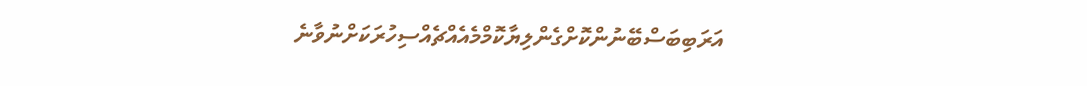އަރަބިބަސްބޭނުންކޮށްގެންލިޔާކޮމްމެއެއްޗެއްސިހުރަކަށްނުވާނެ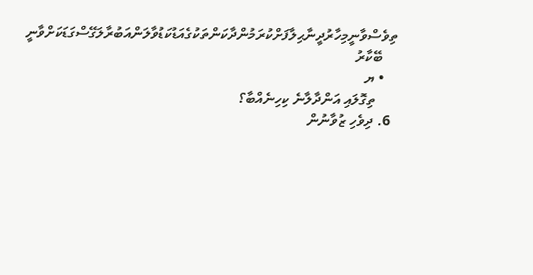ތިވެސްވާނީމިހާރުދީނާޙިލާފަށްކުރަމުންދާކަންތަކުގެއަޑުކަޑުވާލަންއަބުރާލަގޭސްގަޑަކަށްވާނީ
    ބޭކާރު
    • ޔ
      ތިގޮލައި އަންދާލާނެ ކިހިނެއްބާ؟
  6. ދިވެހި ޒުވާނުން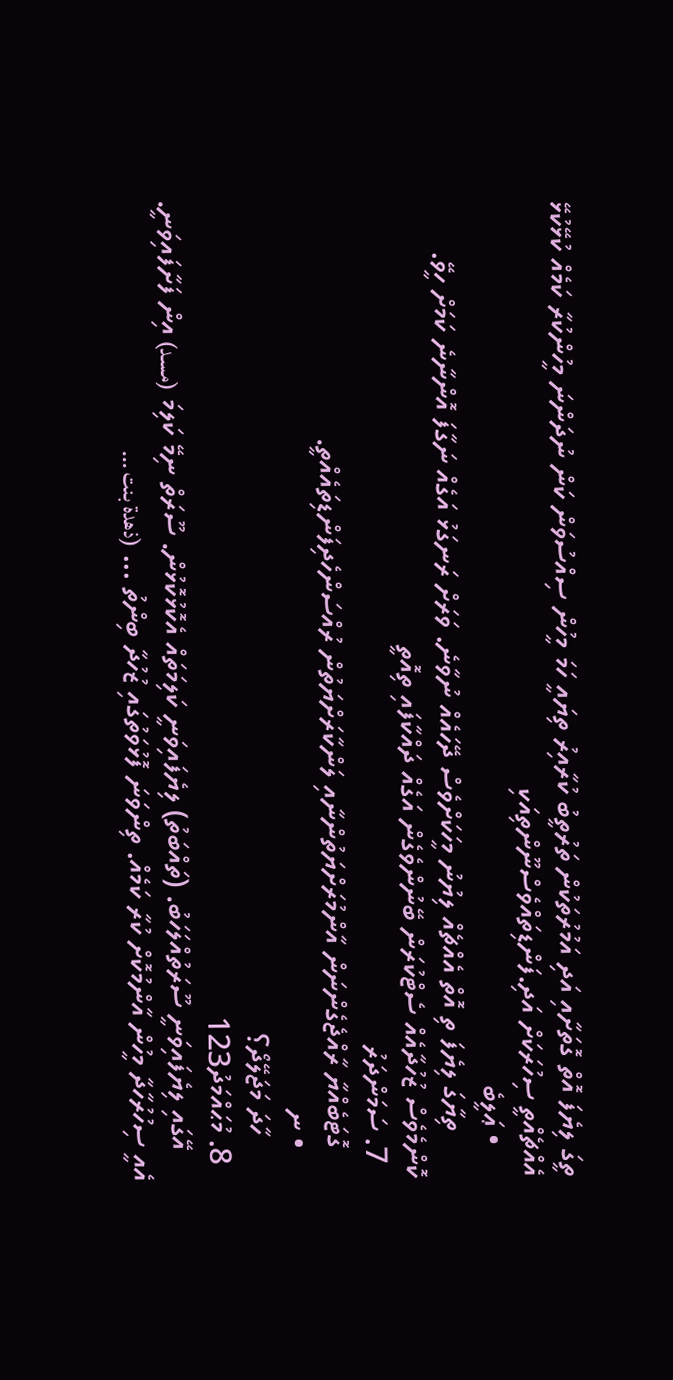ތީގަ ލިޔެފަ އޮތް ގޮތަށާއި އަދި އަމުރުތަކުން ތަރުތީބު ކުރާއިރު ތިޔައީ ހަމަ މީހުން ސިއްސުވަން ކަން ނުދަންނަ މީހުންކުރާ ކަމެއް ކުޅޭކުޅޭ އެއްޗެއްތީ ސިހުރަކަށް އަދި.ފަންޑިތައްވެސްނޫންތިއަކި
    • ޢަލީބެ
      ތިޔާގަ ލިޔެފަ ތި އޮތް އެއްޗެއް ލިޔުނު މީހަކަށްވެސް ދޭހައެއް ނުވާނެ. ވަރަށް ރަނގަޅު އަގެއް ނަގާފަ އޮންނާނެ ކަމަށް ހީވޭ. ކޮންމެވެސް ޒުހުދާއެއް ސެޓްކުރަން ބޭނުންވެގެން އަގެއް ދައްކާފައި ތިއޮތީ
  7. ސަމަންދަރު
    ގޮޓަބެއްޔާ ރާއްޖެގެންނަން އާންމުރަށްޔަތުންނާއި ލަންކާރަށްޔަތުން ރުއްސަންހެދިފަންޑިތައެއްތީ.
    • ނ
      ހާދަ މަޖަލޭދޯ؟
  8. މުޙައްމަދު123
    އޭގައި ލިޔެފައިވަނީ ސޫރަތުއްލަހަބު. (ތައްބަތު) ލިޔެފައިވަނީ ކަލިމަތައް އެކޮޅުކޮޅުން. ސޫރަތް ނިމޭ ކަލިމަ (مسد) އިން ފަށާފައިވަނީ. އެއީ ސިހުރުހާދާ މީހުން އާންމުކޮށް ކުރާ ކަމެއް. ތިންވަނަ ފޮޅުވަތުގައި ޒުހުދާ ބިންތު ... (ذهدة بنت ...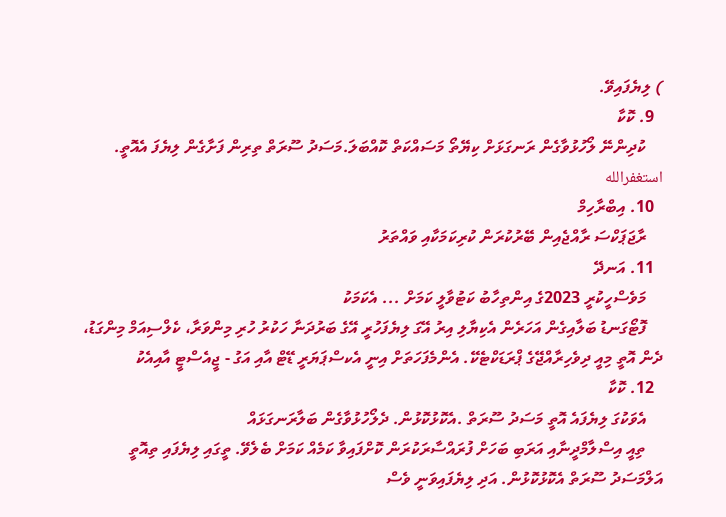) ލިޔެފައިވޭ.
  9. ކޮކާ
    ކުދިންނޭ ލޯހުޅުވާގެން ރަނގަޅަށް ކިޔޭތޯ މަސައްކަތް ކޮއްބަލަ.މަސަދު ސޫރަތް ތިރިން ފަށާގެން ލިޔެފަ އެއޮތީ. استغفرالله
  10. އިބްރާހިމް
    ރާޖަޕަކްސަ ރާއްޖެއިން ބޭރުކުރަން ކުރިކަމަކާއި ވައްތަރު
  11. އަނދޭ
    މަވެސްހީކުރީ 2023ގެ އިންތިހާބު ކަޓުވާލީ ކަމަށް ... އެކަމަކު
    ފޮޓޯގަނޑު ބަލާއިގެން އަހަރެން އެކިޔާލި އިރު އޭގަ ލިޔެފަހުރީ އޭގެ ބަރުދަނާ ހަކުރު ހުރި މިންވަރާ، ކެލްސިއަމް މިންގަޑު، ދެން އޮތީ މިއީ ދިވެހިރާއްޖޭގެ ޕްރަޑަކްޓެކޭ. އެންމެފަހަތަށް އިނީ އެކސްޕަޔަރީ ޑޭޓް އާއި އަގު - ޖީއެސްޓީ އާއިއެކު
  12. ކޮކާ
    އެވަކުގަ ލިޔެފައެ އޮތީ މަސަދު ސޫރަތް .އެކޮޅުކޮޅުން. ދެލޯހުޅުވާގެން ބަލާރަނގަޅައް
    ތިއީ އިސްލާމްދީނާއި އަރަބި ބަހަށް ފުރައްސާރަކުރަން ކޮށްފައިވާ ކަމެއް ކަމަށް ބެލެވޭ. ތީގައި ލިޔެފައި ތިއޮތީ އަލްމަސަދު ސޫރަތް އެކޮޅުކޮޅުން. އަދި ލިޔެފައިވަނީ ވެސް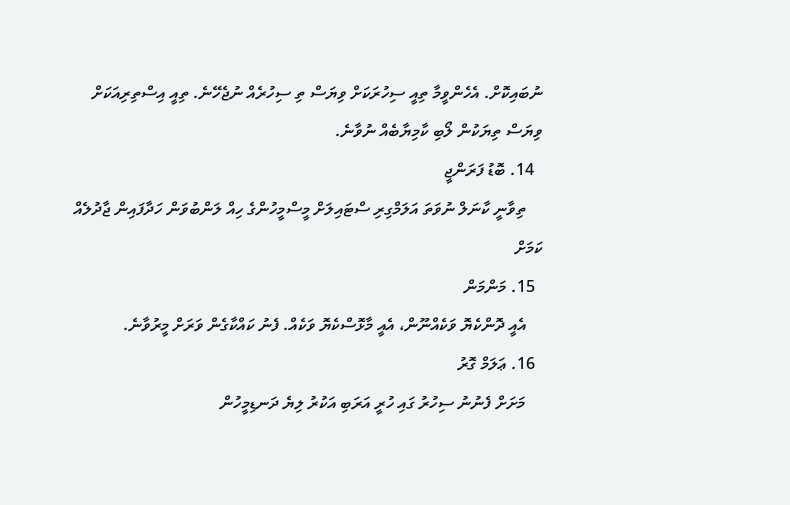ނުބައިކޮށް. އެހެންވީމާ ތިއީ ސިހުރަކަށް ވިޔަސް ތި ސިހުރެއް ނުޖެހޭނެ. ތިއީ އިސްތިރިއަކަށް ވިޔަސް ތިޔަކުން ލޯބި ކާމިޔާބެއް ނުވާނެ.
  14. ބޮޑު ފަރަންޖީ
    ތިވާނީ ކާނަލް ނުވަތަ އަލަމްގިރި ސްޓައިލަށް މީސްމީހުންގެ ހިއް ލަންބުވަން ހަދާފައިން ޖާދުލެއް ކަމަށް
  15. މަންމަން
    އެއީ ދޮންކެޔޮ ވަކެއްނޫން، އެއީ މާޅޮސްކެޔޮ ވަކެއް. ފެނު ކައްކާގެން ވަރަށް މީރުވާނެ.
  16. ޢަލަމް ގޮރު
    މަށަށް ފެނުނު ސިހުރު ގައި ހުރީ އަރަބި އަކުރު ލިޔެ ދަނޑިމީހުން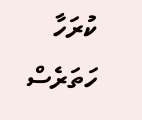ކުރަހާ ހަތަރެސް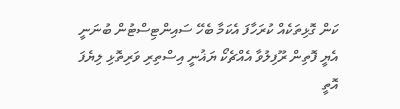ކަން ގޮޅިތަކެއް ކުރަހާފަ އެކަމާ ބެހޭ ސައިންޓިސްޓުން ބުނަނީ އެޔީ ފޮތިން ރޫފިލުވާ އެއްޗެކޯ ޔަޣުނީ އިސްތިރި ވަރިތޮޅި ލިޔެފަ އޮތީ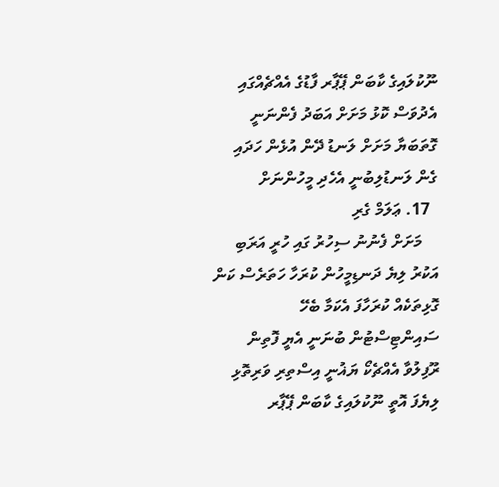ނޫކުލައިގެ ކާބަން ޕޭޕާރ ފާޑުގެ އެއްޗެއްގައި އެދުވަސް ކޮޅު މަށަށް އަބަދު ފެންނަނީ ގޮތަބަޔާ މަށަށް ލަނޑު ދޭން އުޅެން ހަދައި ގެން ލަނޑުލިބުނީ އެހެދި މީހުންނަށް
  17. ޢަލަމް ގެރި
    މަށަށް ފެނުނު ސިހުރު ގައި ހުރީ އަރަބި އަކުރު ލިޔެ ދަނޑިމީހުން ކުރަހާ ހަތަރެސް ކަން ގޮޅިތަކެއް ކުރަހާފަ އެކަމާ ބެހޭ ސައިންޓިސްޓުން ބުނަނީ އެޔީ ފޮތިން ރޫފިލުވާ އެއްޗެކޯ ޔަޣުނީ އިސްތިރި ވަރިތޮޅި ލިޔެފަ އޮތީ ނޫކުލައިގެ ކާބަން ޕޭޕާރ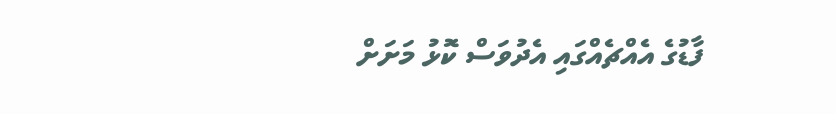ފާޑުގެ އެއްޗެއްގައި އެދުވަސް ކޮޅު މަށަށް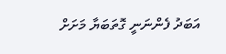އަބަދު ފެންނަނީ ގޮތަބަޔާ މަށަށް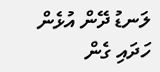ލަނޑު ދޭން އުޅެން ހަދައި ގެން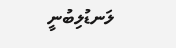ލަނޑުލިބުނީ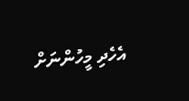އެހެދި މީހުންނަށް